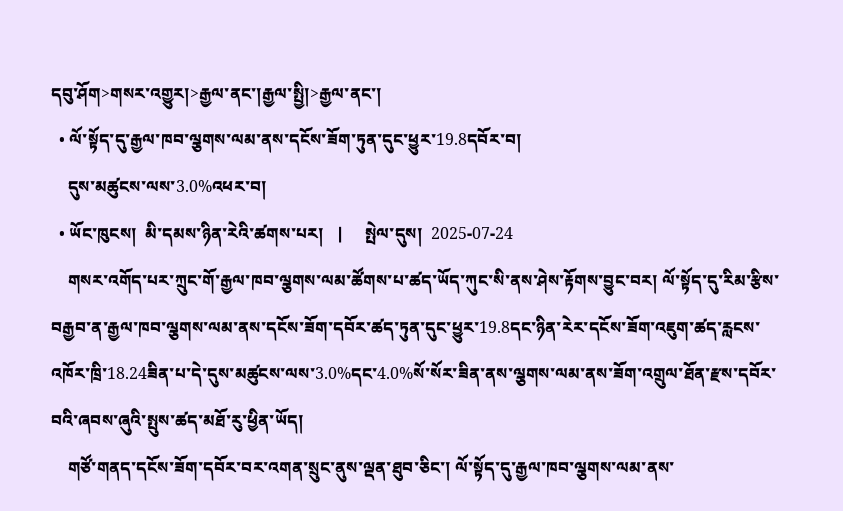དབུ་ཤོག>གསར་འགྱུར།>རྒྱལ་ནང་།རྒྱལ་སྤྱི།>རྒྱལ་ནང་།
  • ལོ་སྟོད་དུ་རྒྱལ་ཁབ་ལྕགས་ལམ་ནས་དངོས་ཟོག་ཏུན་དུང་ཕྱུར་19.8དབོར་བ།
    དུས་མཚུངས་ལས་3.0%འཕར་བ།
  • ཡོང་ཁུངས།  མི་དམས་ཉིན་རེའི་ཚགས་པར།   |     སྤེལ་དུས།  2025-07-24
    གསར་འགོད་པར་ཀྲུང་གོ་རྒྱལ་ཁབ་ལྕགས་ལམ་ཚོགས་པ་ཚད་ཡོད་ཀུང་སི་ནས་ཤེས་རྟོགས་བྱུང་བར། ལོ་སྟོད་དུ་རིམ་རྩིས་བརྒྱབ་ན་རྒྱལ་ཁབ་ལྕགས་ལམ་ནས་དངོས་ཟོག་དབོར་ཚད་ཏུན་དུང་ཕྱུར་19.8དང་ཉིན་རེར་དངོས་ཟོག་འཇུག་ཚད་རླངས་འཁོར་ཁྲི་18.24ཟིན་པ་དེ་དུས་མཚུངས་ལས་3.0%དང་4.0%སོ་སོར་ཟིན་ནས་ལྕགས་ལམ་ནས་ཟོག་འགྲུལ་ཐོན་རྫས་དབོར་བའི་ཞབས་ཞུའི་སྤུས་ཚད་མཐོ་རུ་ཕྱིན་ཡོད།
    གཙོ་གནད་དངོས་ཟོག་དབོར་བར་འགན་སྲུང་ནུས་ལྡན་ཐུབ་ཅིང་། ལོ་སྟོད་དུ་རྒྱལ་ཁབ་ལྕགས་ལམ་ནས་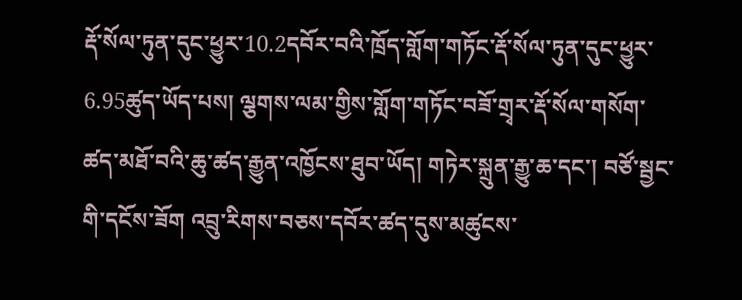རྡོ་སོལ་ཏུན་དུང་ཕྱུར་10.2དབོར་བའི་ཁྲོད་གློག་གཏོང་རྡོ་སོལ་ཏུན་དུང་ཕྱུར་6.95ཚུད་ཡོད་པས། ལྕགས་ལམ་གྱིས་གློག་གཏོང་བཟོ་གྲྭར་རྡོ་སོལ་གསོག་ཚད་མཐོ་བའི་ཆུ་ཚད་རྒྱུན་འཁྱོངས་ཐུབ་ཡོད། གཏེར་སྐྲུན་རྒྱུ་ཆ་དང་། བཙོ་སྦྱང་གི་དངོས་ཟོག འབྲུ་རིགས་བཅས་དབོར་ཚད་དུས་མཚུངས་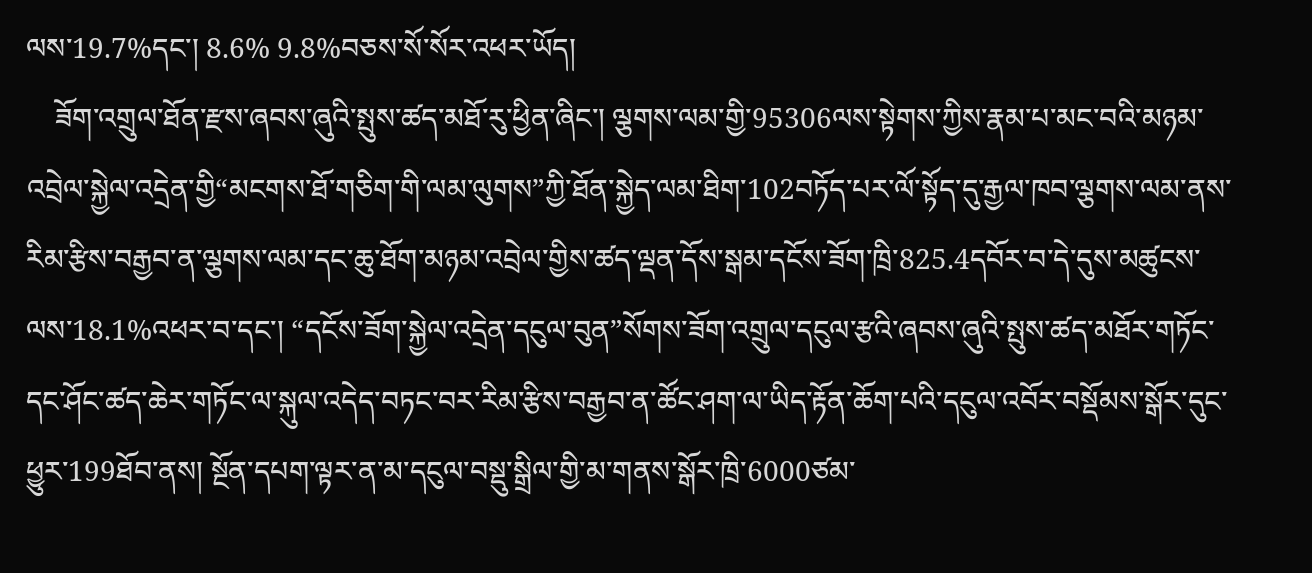ལས་19.7%དང་། 8.6% 9.8%བཅས་སོ་སོར་འཕར་ཡོད།
    ཟོག་འགྲུལ་ཐོན་རྫས་ཞབས་ཞུའི་སྤུས་ཚད་མཐོ་རུ་ཕྱིན་ཞིང་། ལྕགས་ལམ་གྱི་95306ལས་སྟེགས་ཀྱིས་རྣམ་པ་མང་བའི་མཉམ་འབྲེལ་སྐྱེལ་འདྲེན་གྱི“མངགས་ཐོ་གཅིག་གི་ལམ་ལུགས”ཀྱི་ཐོན་སྐྱེད་ལམ་ཐིག་102བཏོད་པར་ལོ་སྟོད་དུ་རྒྱལ་ཁབ་ལྕགས་ལམ་ནས་རིམ་རྩིས་བརྒྱབ་ན་ལྕགས་ལམ་དང་ཆུ་ཐོག་མཉམ་འབྲེལ་གྱིས་ཚད་ལྡན་དོས་སྒམ་དངོས་ཟོག་ཁྲི་825.4དབོར་བ་དེ་དུས་མཚུངས་ལས་18.1%འཕར་བ་དང་། “དངོས་ཟོག་སྐྱེལ་འདྲེན་དངུལ་བུན”སོགས་ཟོག་འགྲུལ་དངུལ་རྩའི་ཞབས་ཞུའི་སྤུས་ཚད་མཐོར་གཏོང་དང་ཤོང་ཚད་ཆེར་གཏོང་ལ་སྐུལ་འདེད་བཏང་བར་རིམ་རྩིས་བརྒྱབ་ན་ཚོང་ཤག་ལ་ཡིད་རྟོན་ཆོག་པའི་དངུལ་འབོར་བསྡོམས་སྒོར་དུང་ཕྱུར་199ཐོབ་ནས། སྔོན་དཔག་ལྟར་ན་མ་དངུལ་བསྡུ་སྒྲིལ་གྱི་མ་གནས་སྒོར་ཁྲི་6000ཙམ་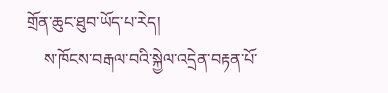གྲོན་ཆུང་ཐུབ་ཡོད་པ་རེད།
    ས་ཁོངས་བརྒལ་བའི་སྐྱེལ་འདྲེན་བརྟན་པོ་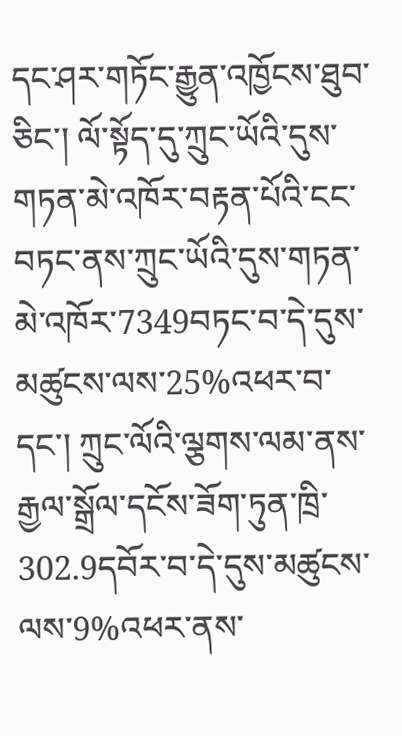དང་ཤར་གཏོང་རྒྱུན་འཁྱོངས་ཐུབ་ཅིང་། ལོ་སྟོད་དུ་ཀྲུང་ཡོའི་དུས་གཏན་མེ་འཁོར་བརྟན་པོའི་ངང་བཏང་ནས་ཀྲུང་ཡོའི་དུས་གཏན་མེ་འཁོར་7349བཏང་བ་དེ་དུས་མཚུངས་ལས་25%འཕར་བ་དང་། ཀྲུང་ལོའི་ལྕགས་ལམ་ནས་རྒྱལ་སྒྲོལ་དངོས་ཟོག་ཏུན་ཁྲི་302.9དབོར་བ་དེ་དུས་མཚུངས་ལས་9%འཕར་ནས་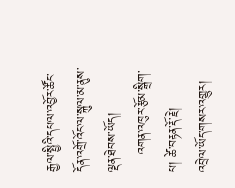རྒྱལ་སྤྱིའི་དཔལ་འབྱོར་ཚོང་དོན་འགྲོ་འོང་ལ་སྐུལ་མ་ནུས་ལྡན་ཐེབས་ཡོད།
    འགན་འཁུར་རྩོམ་སྒྲིག་པ། ཚེ་བརྟན་རྡོ་རྗེ།
འབྲེལ་ཡོད་གསར་འགྱུར།